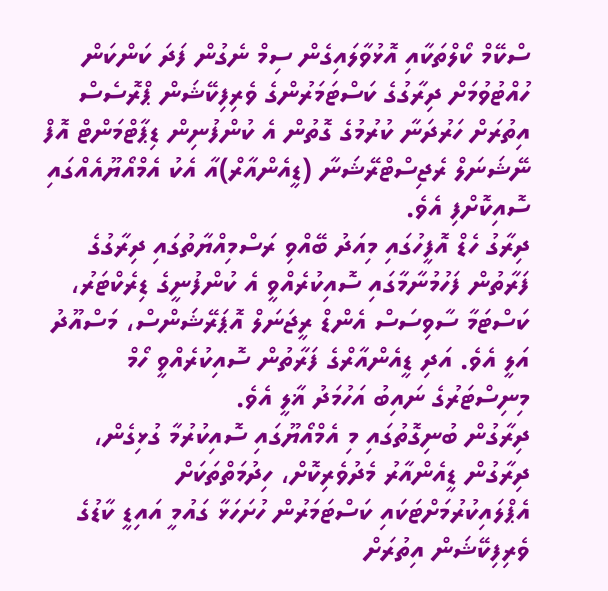ސްކޭމް ކޯލްތަކާއި އޮޅުވާލައިގެން ސިމް ނެގުން ފަދަ ކަންކަން ހުއްޓުވުމަށް ދިރާގުގެ ކަސްޓަމަރުންގެ ވެރިފިކޭޝަން ޕްރޮސެސް އިތުރަށް ހަރުދަނާ ކުރުމުގެ ގޮތުން އެ ކުންފުނިން ޑިޕާޓްމަންޓް އޮފް ނޭޝަނަލް ރެޖިސްޓްރޭޝަނާ (ޑީއެންއާރް)އާ އެކު އެމްއޯޔޫއެއްގައި ސޮއިކޮށްފި އެވެ.
ދިރާގު ހެޑް އޮފީހުގައި މިއަދު ބޭއްވި ރަސްމިއްޔާތުގައި ދިރާގުގެ ފަރާތުން ފަހުމުނާމާގައި ސޮއިކުރެއްވީ އެ ކުންފުނީގެ ޑިރެކްޓަރު، ކަސްޓަމާ ސާވިސަސް އެންޑް ރީޖަނަލް އޮޕަރޭޝަންސް، މަސްއޫދު އަލީ އެވެ. އަދި ޑީއެންއާރްގެ ފަރާތުން ސޮއިކުރެއްވީ ހޯމް މިނިސްޓަރުގެ ނައިބު އަހުމަދު ޣާލީ އެވެ.
ދިރާގުން ބުނިގޮތުގައި މި އެމްއޯޔޫގައި ސޮއިކުރުމާ ގުޅިގެން، ދިރާގުން ޑީއެންއާރު މެދުވެރިކޮށް، ހިދުމަތްތަކަށް އެޕްލައިކުރުމަށްޓަކައި ކަސްޓަމަރުން ހުށަހަޅާ ގައުމީ އައިޑީ ކާޑުގެ ވެރިފިކޭޝަން އިތުރަށް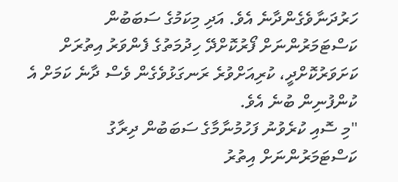ހަރުދަނާވެގެންދާނެ އެވެ. އަދި މިކަމުގެ ސަބަބުން ކަސްޓަމަރުންނަށް ފޯރުކޮށްދޭ ހިދުމަތުގެ ފެންވަރު އިތުރަށް ކަށަވަރުކޮށްދީ، ކުރިއަށްވުރެ ރަނގަޅުވެގެން ވެސް ދާނެ ކަމަށް އެ ކުންފުނިން ބުނެ އެވެ.
"މި ސޮއި ކުރެވުނު ފަހުމުނާމާގެ ސަބަބުން ދިރާގު ކަސްޓަމަރުންނަށް އިތުރު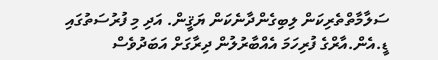ސަލާމާތްތެރިކަން ލިބިގެންދާނެކަން ޔަޤީން. އަދި މި ފުރުސަތުގައި ޑީ.އެން.އާރްގެ ފުރިހަމަ އެއްބާރުލުން ދިރާގަށް އަބަދުވެސް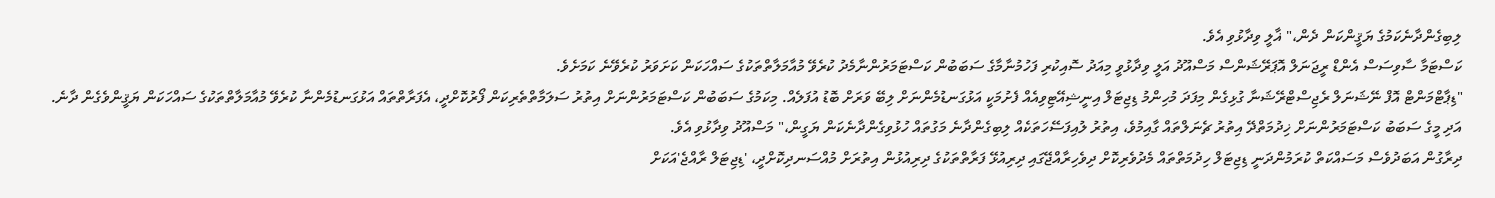ލިބިގެންދާނެކަމުގެ ޔަޤީންކަން ދެން،" ޣާލީ ވިދާޅުވި އެވެ.
ކަސްޓަމާ ސާވިސަސް އެންޑް ރީޖަނަލް އޮޕަރޭޝަންސް މަސްއޫދު އަލީ ވިދާޅުވީ މިއަދު ސޮއިކުރި ފަހުމުނާމާގެ ސަބަބުން ކަސްޓަމަރުންނާމެދު ކުރެވޭ މުއާމަލާތްތަކުގެ ސައްހަކަން ކަށަވަރު ކުރެވޭނެ ކަމަށެވެ.
"ޑިޕާޓްމަންޓް އޮފް ނޭޝަނަލް ރެޖިސްޓްރޭޝަނާ ގުޅިގެން މިފަދަ މުހިންމު ޑިޖިޓަލް އިނީޝިއޭޓިވިއެއް ފެށުމަކީ އަޅުގަނޑުމެންނަށް ލިބޭ ވަރަށް ބޮޑު އުފަލެއް. މިކަމުގެ ސަބަބުން ކަސްޓަމަރުންނަށް އިތުރު ސަލަމާތްތެރިކަން ފޯރުކޮށްދީ، އެފަރާތްތައް އަޅުގަނޑުމެންނާ ކުރެވޭ މުއާމަލާތްތަކުގެ ސައްހަކަން ޔަޤީންވެގެން ދާނެ. އަދި މީގެ ސަބަބު ކަސްޓަމަރުންނަށް ޚިދުމަތްދޭ އިތުރު ޗެނަލްތައް ގާއިމުވެ، އިތުރު ލުއިފަސޭހަތަކެއް ލިބިގެންދާނެ މަގުތައް ހުޅުވިގެންދާނެކަން ޔަގީން،" މަސްއޫދު ވިދާޅުވި އެވެ.
ދިރާގުން އަބަދުވެސް މަސައްކަތް ކުރަމުންދަނީ ޑިޖިޓަލް ހިދުމަތްތައް މެދުވެރިކޮށް ދިވެހިރާއްޖޭގައި ދިރިއުޅޭ ފަރާތްތަކުގެ ދިރިއުޅުން އިތުރަށް މުއްސަނދިކޮށްދީ، 'ޑިޖިޓަލް ރާއްޖެ'އަކަށް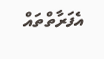އެފަރާތްތައް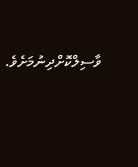ވާސިލްކޮށްދިނުމަށެވެ.